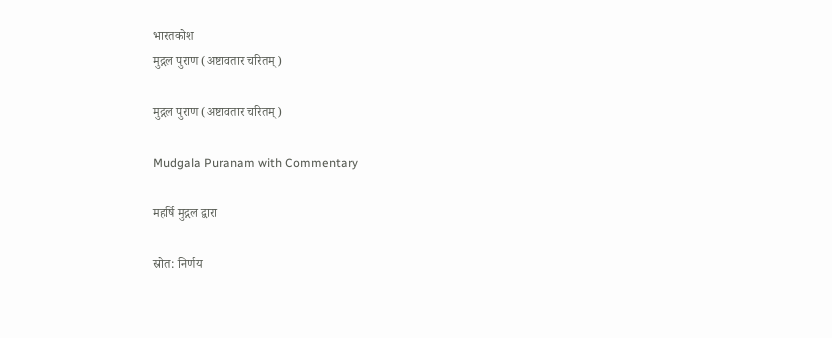भारतकोश
मुद्गल पुराण (अष्टावतार चरितम्)

मुद्गल पुराण (अष्टावतार चरितम्)

Mudgala Puranam with Commentary

महर्षि मुद्गल द्वारा

स्रोत: निर्णय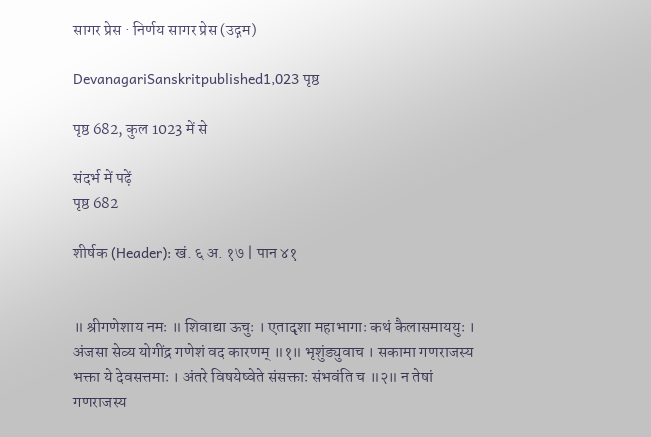सागर प्रेस · निर्णय सागर प्रेस (उद्गम)

DevanagariSanskritpublished1,023 पृष्ठ

पृष्ठ 682, कुल 1023 में से

संदर्भ में पढ़ें
पृष्ठ 682

शीर्षक (Header): खं. ६ अ. १७ | पान ४१


॥ श्रीगणेशाय नमः ॥ शिवाद्या ऊचुः । एतादृशा महाभागाः कथं कैलासमाययुः । अंजसा सेव्य योगींद्र गणेशं वद कारणम् ॥१॥ भृशुंड्युवाच । सकामा गणराजस्य भक्ता ये देवसत्तमाः । अंतरे विषयेष्वेते संसक्ताः संभवंति च ॥२॥ न तेषां गणराजस्य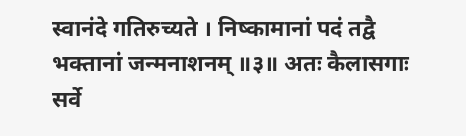स्वानंदे गतिरुच्यते । निष्कामानां पदं तद्वै भक्तानां जन्मनाशनम् ॥३॥ अतः कैलासगाः सर्वे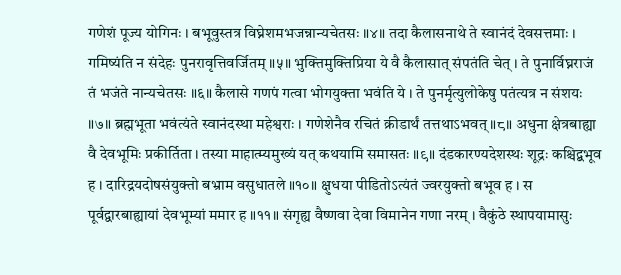गणेशं पूज्य योगिनः । बभूवुस्तत्र विघ्नेशमभजन्नान्यचेतसः ॥४॥ तदा कैलासनाथे ते स्वानंदं देवसत्तमाः । गमिष्यंति न संदेहः पुनरावृत्तिवर्जितम् ॥५॥ भुक्तिमुक्तिप्रिया ये वै कैलासात् संपतंति चेत् । ते पुनार्विघ्नराजं तं भजंते नान्यचेतसः ॥६॥ कैलासे गणपं गत्वा भोगयुक्ता भवंति ये । ते पुनर्मृत्युलोकेषु पतंत्यत्र न संशयः ॥७॥ ब्रह्मभूता भवंत्यंते स्वानंदस्था महेश्वराः । गणेशेनैव रचितं क्रीडार्थं तत्तथाऽभवत् ॥८॥ अधुना क्षेत्रबाह्या वै देवभूमिः प्रकीर्तिता । तस्या माहात्म्यमुख्यं यत् कथयामि समासतः ॥९॥ दंडकारण्यदेशस्थः शूद्रः कश्चिद्बभूव ह । दारिद्रयदोषसंयुक्तो बभ्राम वसुधातले ॥१०॥ क्षुधया पीडितोऽत्यंतं ज्वरयुक्तो बभूव ह । स पूर्वद्वारबाह्यायां देवभूम्यां ममार ह ॥११॥ संगृह्य वैष्णवा देवा विमानेन गणा नरम् । वैकुंठे स्थापयामासुः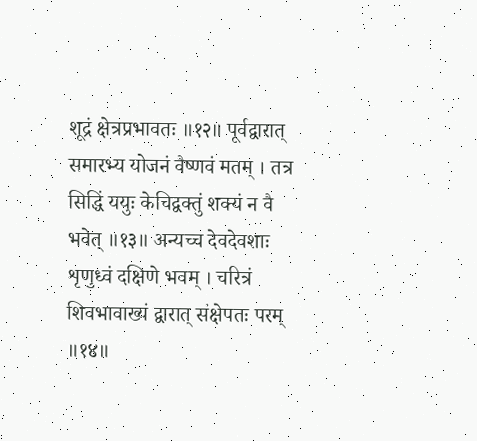शूद्रं क्षेत्रप्रभावतः ॥१२॥ पूर्वद्वारात् समारभ्य योजनं वैष्णवं मतम् । तत्र सिद्धिं ययुः केचिद्वक्तुं शक्यं न वै भवेत् ॥१३॥ अन्यच्च देवदेवशाः शृणुध्वं दक्षिणे भवम् । चरित्रं शिवभावाख्यं द्वारात् संक्षेपतः परम् ॥१४॥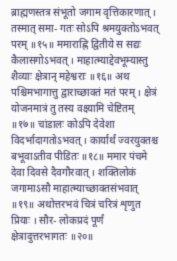ब्राह्मणस्तत्र संभूतो जगाम वृत्तिकारणात् । तस्मात् समा- गतः सोऽपि श्रमयुक्तोऽभवत् परम् ॥१५॥ ममाराह्नि द्वितीये स सद्यः कैलासगोऽभवत् । माहात्म्याद्देवभूम्यास्तु शैव्याः क्षेत्रान् महेश्वराः ॥१६॥ अथ पश्चिमभागात्तु द्वाराच्छाक्तं मतं परम् । क्षेत्रं योजनमात्रं तु तस्य वक्ष्यामि चेष्टितम् ॥१७॥ चांडालः कोऽपि देवेशा विदर्भादागतोऽभवत् । कार्यार्थं ज्वरयुक्तश्च बभूवाऽतीव पीडितः ॥१८॥ ममार पंचमे देवा दिवसे दैवगौरवात् । शक्तिलोकं जगामाऽसौ माहात्म्याच्छाक्तसंभवात् ॥१९॥ अथोत्तरभवं चित्रं चरित्रं शृणुत प्रियाः । सौर- लोकप्रदं पूर्णं क्षेत्रादुत्तरभागतः ॥२०॥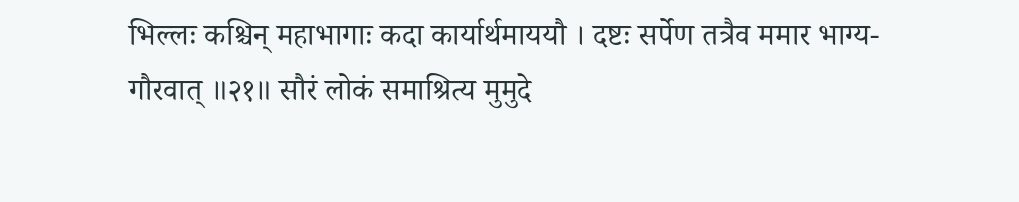भिल्लः कश्चिन् महाभागाः कदा कार्यार्थमाययौ । दष्टः सर्पेण तत्रैव ममार भाग्य- गौरवात् ॥२१॥ सौरं लोकं समाश्रित्य मुमुदे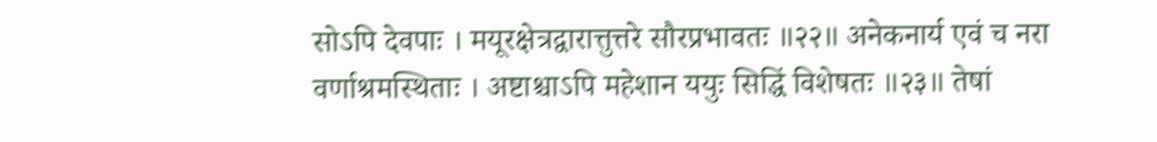सोऽपि देवपाः । मयूरक्षेत्रद्वारात्तुत्तरे सौरप्रभावतः ॥२२॥ अनेकनार्य एवं च नरा वर्णाश्रमस्थिताः । अष्टाश्चाऽपि महेशान ययुः सिद्धिं विशेषतः ॥२३॥ तेषां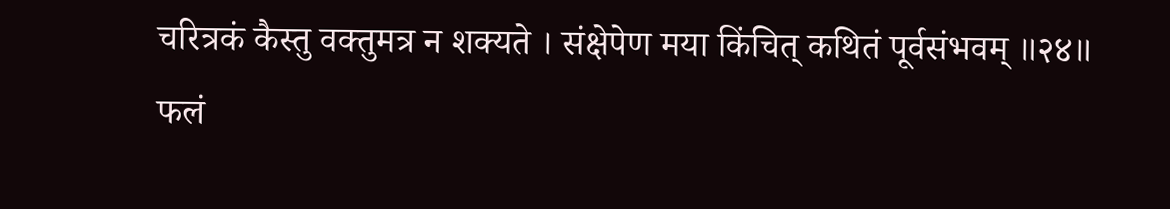चरित्रकं कैस्तु वक्तुमत्र न शक्यते । संक्षेपेण मया किंचित् कथितं पूर्वसंभवम् ॥२४॥ फलं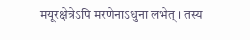मयूरक्षेत्रेऽपि मरणेनाऽधुना लभेत् । तस्य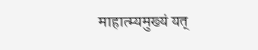माहात्म्यमुख्यं यत्